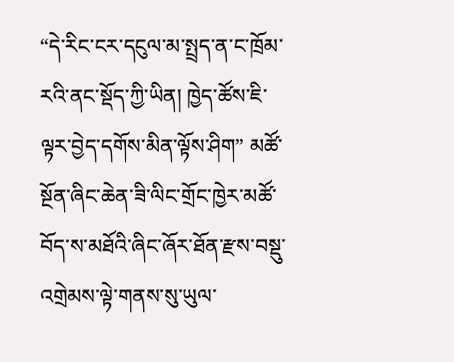“དེ་རིང་ངར་དངུལ་མ་སྤྲད་ན་ང་ཁྲོམ་རའི་ནང་སྡོད་ཀྱི་ཡིན། ཁྱེད་ཚོས་ཇི་ལྟར་བྱེད་དགོས་མིན་ལྟོས་ཤིག” མཚོ་སྔོན་ཞིང་ཆེན་ཟི་ལིང་གྲོང་ཁྱེར་མཚོ་བོད་ས་མཐོའི་ཞིང་ཞོར་ཐོན་རྫས་བསྡུ་འགྲེམས་ལྟེ་གནས་སུ་ཡུལ་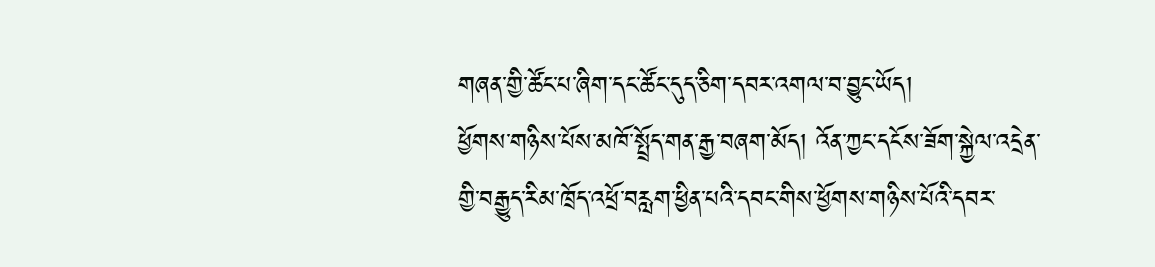གཞན་གྱི་ཚོང་པ་ཞིག་དང་ཚོང་དུད་ཅིག་དབར་འགལ་བ་བྱུང་ཡོད།
ཕྱོགས་གཉིས་པོས་མཁོ་སྤྲོད་གན་རྒྱ་བཞག་མོད། འོན་ཀྱང་དངོས་ཟོག་སྐྱེལ་འདྲེན་གྱི་བརྒྱུད་རིམ་ཁྲོད་འཕྲོ་བརླག་ཕྱིན་པའི་དབང་གིས་ཕྱོགས་གཉིས་པོའི་དབར་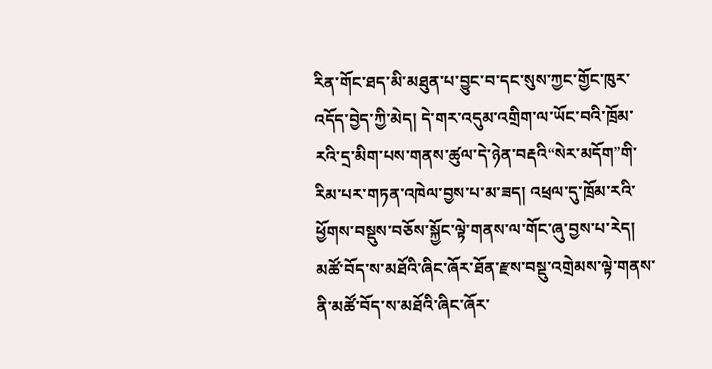རིན་གོང་ཐད་མི་མཐུན་པ་བྱུང་བ་དང་སུས་ཀྱང་གྱོང་ཁུར་འདོད་བྱེད་ཀྱི་མེད། དེ་གར་འདུམ་འགྲིག་ལ་ཡོང་བའི་ཁྲོམ་རའི་དྲ་མིག་པས་གནས་ཚུལ་དེ་ཉེན་བརྡའི“སེར་མདོག”གི་རིམ་པར་གཏན་འཁེལ་བྱས་པ་མ་ཟད། འཕྲལ་དུ་ཁྲོམ་རའི་ཕྱོགས་བསྡུས་བཅོས་སྐྱོང་ལྟེ་གནས་ལ་གོང་ཞུ་བྱས་པ་རེད།
མཚོ་བོད་ས་མཐོའི་ཞིང་ཞོར་ཐོན་རྫས་བསྡུ་འགྲེམས་ལྟེ་གནས་ནི་མཚོ་བོད་ས་མཐོའི་ཞིང་ཞོར་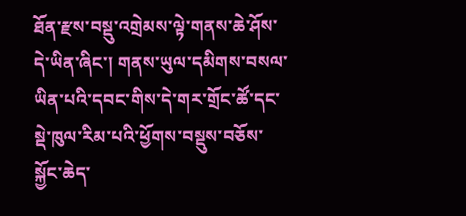ཐོན་རྫས་བསྡུ་འགྲེམས་ལྟེ་གནས་ཆེ་ཤོས་དེ་ཡིན་ཞིང་། གནས་ཡུལ་དམིགས་བསལ་ཡིན་པའི་དབང་གིས་དེ་གར་གྲོང་ཚོ་དང་སྡེ་ཁུལ་རིམ་པའི་ཕྱོགས་བསྡུས་བཅོས་སྐྱོང་ཆེད་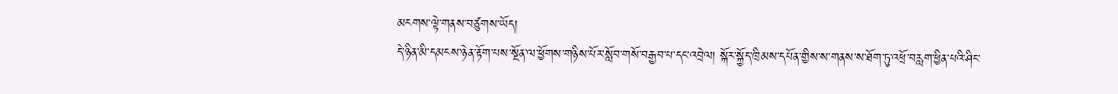མངགས་ལྟེ་གནས་བཙུགས་ཡོད།
དེ་ཉིན་མི་དམངས་ཉེན་རྟོག་པས་སྔོན་ལ་ཕྱོགས་གཉིས་པོར་སློབ་གསོ་བརྒྱབ་པ་དང་འབྲེལ། སྐོར་སྐྱོད་ཁྲིམས་དཔོན་གྱིས་ས་གནས་ས་ཐོག་ཏུ་འཕྲོ་བརླག་ཕྱིན་པའི་ཤིང་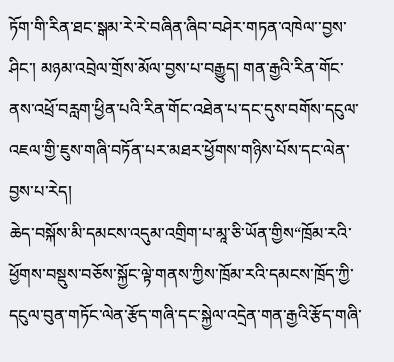ཏོག་གི་རིན་ཐང་སྒམ་རེ་རེ་བཞིན་ཞིབ་བཤེར་གཏན་འཁེལ་་བྱས་ཤིང་། མཉམ་འབྲེལ་གྲོས་མོལ་བྱས་པ་བརྒྱུད། གན་རྒྱའི་རིན་གོང་ནས་འཕྲོ་བརླག་ཕྱིན་པའི་རིན་གོང་འཐེན་པ་དང་དུས་བགོས་དངུལ་འཇལ་གྱི་ཇུས་གཞི་བཏོན་པར་མཐར་ཕྱོགས་གཉིས་པོས་དང་ལེན་བྱས་པ་རེད།
ཆེད་བསྐོས་མི་དམངས་འདུམ་འགྲིག་པ་མཱ་ཅི་ཡོན་གྱིས“ཁྲོམ་རའི་ཕྱོགས་བསྡུས་བཅོས་སྐྱོང་ལྟེ་གནས་ཀྱིས་ཁྲོམ་རའི་དམངས་ཁྲོད་ཀྱི་དངུལ་བུན་གཏོང་ལེན་རྩོད་གཞི་དང་སྐྱེལ་འདྲེན་གན་རྒྱའི་རྩོད་གཞི་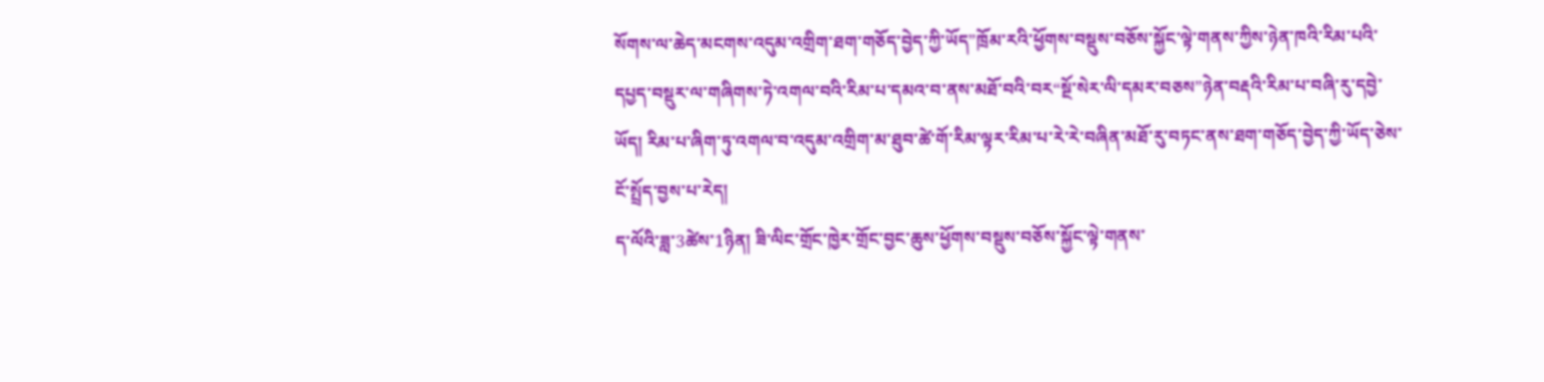སོགས་ལ་ཆེད་མངགས་འདུམ་འགྲིག་ཐག་གཅོད་བྱེད་ཀྱི་ཡོད”ཁྲོམ་རའི་ཕྱོགས་བསྡུས་བཅོས་སྐྱོང་ལྟེ་གནས་ཀྱིས་ཉེན་ཁའི་རིམ་པའི་དཔྱད་བསྡུར་ལ་གཞིགས་ཏེ་འགལ་བའི་རིམ་པ་དམའ་བ་ནས་མཐོ་བའི་བར“སྔོ་སེར་ལི་དམར་བཅས”ཉེན་བརྡའི་རིམ་པ་བཞི་རུ་དབྱེ་ཡོད། རིམ་པ་ཞིག་ཏུ་འགལ་བ་འདུམ་འགྲིག་མ་ཐུབ་ཚེ་གོ་རིམ་ལྟར་རིམ་པ་རེ་རེ་བཞིན་མཐོ་རུ་བཏང་ནས་ཐག་གཅོད་བྱེད་ཀྱི་ཡོད་ཅེས་ངོ་སྤྲོད་བྱས་པ་རེད།
ད་ལོའི་ཟླ་3ཚེས་1ཉིན། ཟི་ལིང་གྲོང་ཁྱེར་གྲོང་བྱང་ཆུས་ཕྱོགས་བསྡུས་བཅོས་སྐྱོང་ལྟེ་གནས་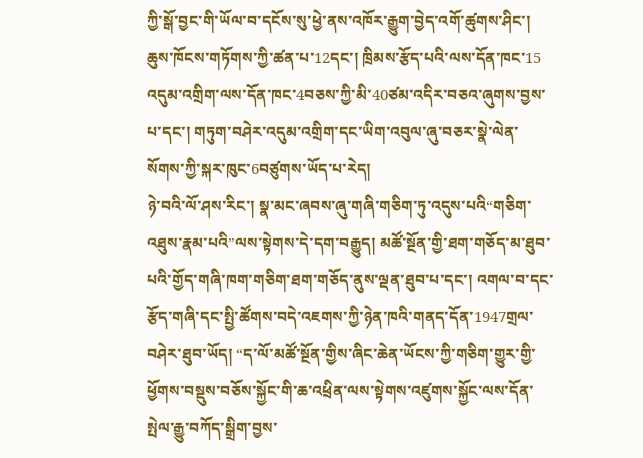ཀྱི་སྒོ་བྱང་གི་ཡོལ་བ་དངོས་སུ་ཕྱེ་ནས་འཁོར་རྒྱུག་བྱེད་འགོ་ཚུགས་ཤིང་། ཆུས་ཁོངས་གཏོགས་ཀྱི་ཚན་པ་12དང་། ཁྲིམས་རྩོད་པའི་ལས་དོན་ཁང་15 འདུམ་འགྲིག་ལས་དོན་ཁང་4བཅས་ཀྱི་མི་40ཙམ་འདིར་བཅའ་ཞུགས་བྱས་པ་དང་། གཏུག་བཤེར་འདུམ་འགྲིག་དང་ཡིག་འབུལ་ཞུ་བཅར་སྣེ་ལེན་སོགས་ཀྱི་སྐར་ཁུང་6བཙུགས་ཡོད་པ་རེད།
ཉེ་བའི་ལོ་ཤས་རིང་། སྣ་མང་ཞབས་ཞུ་གཞི་གཅིག་ཏུ་འདུས་པའི“གཅིག་འཐུས་རྣམ་པའི”ལས་སྟེགས་དེ་དག་བརྒྱུད། མཚོ་སྔོན་གྱི་ཐག་གཅོད་མ་ཐུབ་པའི་གྱོད་གཞི་ཁག་གཅིག་ཐག་གཅོད་ནུས་ལྡན་ཐུབ་པ་དང་། འགལ་བ་དང་རྩོད་གཞི་དང་སྤྱི་ཚོགས་བདེ་འཇགས་ཀྱི་ཉེན་ཁའི་གནད་དོན་1947གྲལ་བཤེར་ཐུབ་ཡོད། “ད་ལོ་མཚོ་སྔོན་གྱིས་ཞིང་ཆེན་ཡོངས་ཀྱི་གཅིག་གྱུར་གྱི་ཕྱོགས་བསྡུས་བཅོས་སྐྱོང་གི་ཆ་འཕྲིན་ལས་སྟེགས་འཛུགས་སྐྱོང་ལས་དོན་སྤེལ་རྒྱུ་བཀོད་སྒྲིག་བྱས་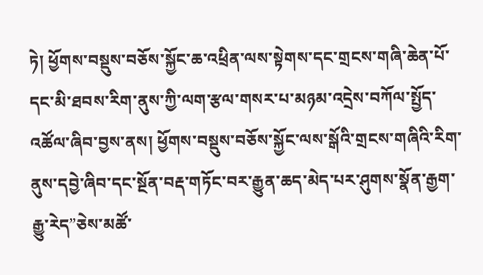ཏེ། ཕྱོགས་བསྡུས་བཅོས་སྐྱོང་ཆ་འཕྲིན་ལས་སྟེགས་དང་གྲངས་གཞི་ཆེན་པོ་དང་མི་ཐབས་རིག་ནུས་ཀྱི་ལག་རྩལ་གསར་པ་མཉམ་འདྲེས་བཀོལ་སྤྱོད་འཚོལ་ཞིབ་བྱས་ནས། ཕྱོགས་བསྡུས་བཅོས་སྐྱོང་ལས་སྒོའི་གྲངས་གཞིའི་རིག་ནུས་དབྱེ་ཞིབ་དང་སྔོན་བརྡ་གཏོང་བར་རྒྱུན་ཆད་མེད་པར་ཤུགས་སྣོན་རྒྱག་རྒྱུ་རེད”ཅེས་མཚོ་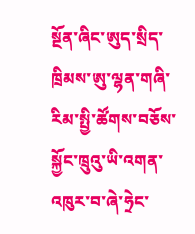སྔོན་ཞིང་ཨུད་སྲིད་ཁྲིམས་ཨུ་ལྷན་གཞི་རིམ་སྤྱི་ཚོགས་བཅོས་སྐྱོང་ཁྲུའུ་ཡི་འགན་འཁུར་བ་ཞེ་ཧྲེང་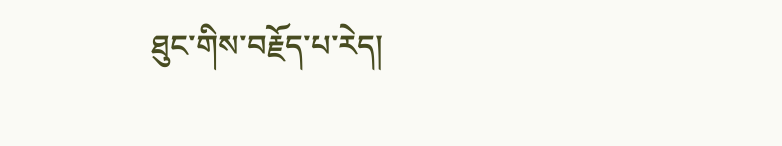ཐུང་གིས་བརྗོད་པ་རེད།